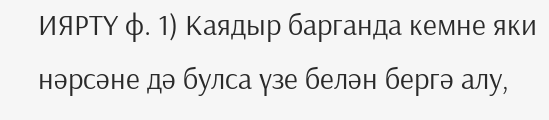ИЯРТҮ ф. 1) Каядыр барганда кемне яки нәрсәне дә булса үзе белән бергә алу,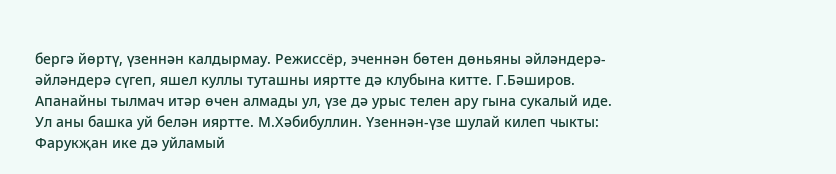бергә йөртү, үзеннән калдырмау. Режиссёр, эченнән бөтен дөньяны әйләндерә-әйләндерә сүгеп, яшел куллы туташны ияртте дә клубына китте. Г.Бәширов. Апанайны тылмач итәр өчен алмады ул, үзе дә урыс телен ару гына сукалый иде. Ул аны башка уй белән ияртте. М.Хәбибуллин. Үзеннән-үзе шулай килеп чыкты: Фарукҗан ике дә уйламый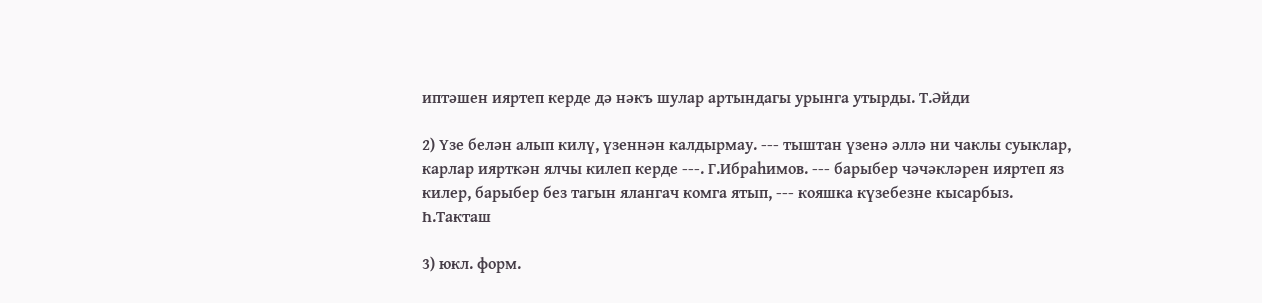иптәшен ияртеп керде дә нәкъ шулар артындагы урынга утырды. Т.Әйди

2) Үзе белән алып килү, үзеннән калдырмау. --- тыштан үзенә әллә ни чаклы суыклар, карлар иярткән ялчы килеп керде ---. Г.Ибраһимов. --- барыбер чәчәкләрен ияртеп яз килер, барыбер без тагын ялангач комга ятып, --- кояшка күзебезне кысарбыз. Һ.Такташ

3) юкл. форм.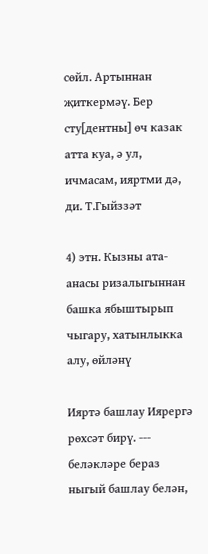сөйл. Артыннан җиткермәү. Бер сту[дентны] өч казак атта куа, ә ул, ичмасам, ияртми дә, ди. Т.Гыйззәт

4) этн. Кызны ата-анасы ризалыгыннан башка ябыштырып чыгару, хатынлыкка алу, өйләнү

Ияртә башлау Иярергә рөхсәт бирү. --- беләкләре бераз ныгый башлау белән,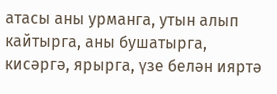атасы аны урманга, утын алып кайтырга, аны бушатырга, кисәргә, ярырга, үзе белән ияртә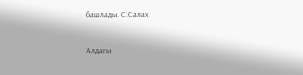башлады. С.Салах



Алдагы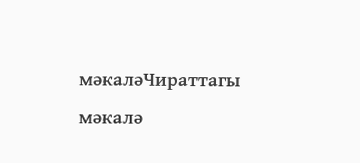мәкаләЧираттагы мәкалә